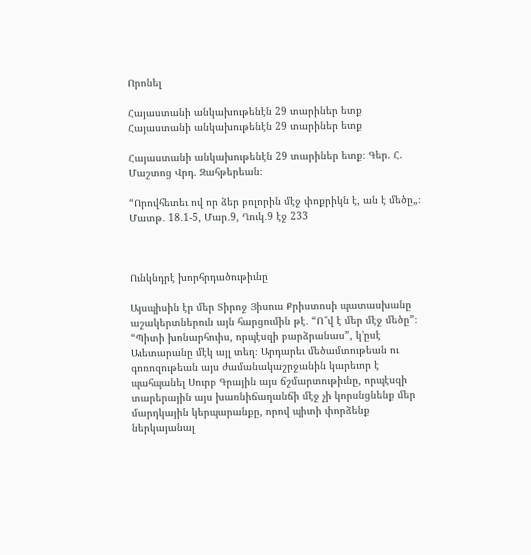Որոնել

Հայաստանի անկախութենէն 29 տարիներ ետք Հայաստանի անկախութենէն 29 տարիներ ետք

Հայաստանի անկախութենէն 29 տարիներ ետք։ Գեր. Հ. Մաշտոց Վրդ. Զահթերեան։

“Որովհետեւ ով որ ձեր բոլորին մէջ փոքրիկն է, ան է մեծը„։ Մատթ․ 18․1-5, Մար․9, Ղուկ․9 էջ 233



Ունկնդրէ խորհրդածութիւնը

Այսպիսին էր մեր Տիրոջ Յիսուս Քրիստոսի պատասխանը աշակերտներուն այն հարցումին թէ․ “Ո՞վ է մեր մէջ մեծը”։ “Պիտի խոնարհուիս, որպէսզի բարձրանաս”, կ’ըսէ Աւետարանը մէկ այլ տեղ։ Արդարեւ մեծամտութեան ու գոռոզութեան այս ժամանակաշրջանին կարեւոր է պահպանել Սուրբ Գրային այս ճշմարտութիւնը, որպէսզի տարերային այս խառնիճաղանճի մէջ չի կորսնցնենք մեր մարդկային կերպարանքը, որով պիտի փորձենք ներկայանալ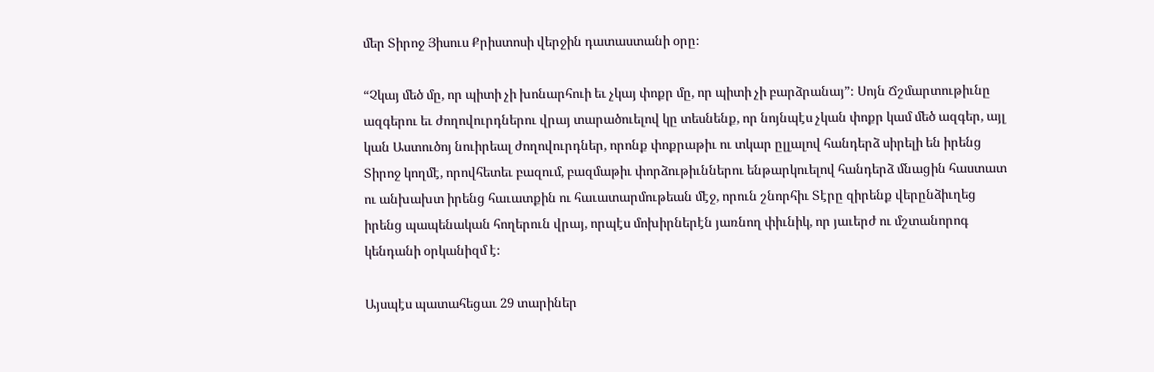մեր Տիրոջ Յիսուս Քրիստոսի վերջին դատաստանի օրը։

“Չկայ մեծ մը, որ պիտի չի խոնարհուի եւ չկայ փոքր մը, որ պիտի չի բարձրանայ”։ Սոյն Ճշմարտութիւնը ազգերու եւ ժողովուրդներու վրայ տարածուելով կը տեսնենք, որ նոյնպէս չկան փոքր կամ մեծ ազգեր, այլ կան Աստուծոյ նուիրեալ ժողովուրդներ, որոնք փոքրաթիւ ու տկար ըլլալով հանդերձ սիրելի են իրենց Տիրոջ կողմէ, որովհետեւ բազում, բազմաթիւ փորձութիւններու ենթարկուելով հանդերձ մնացին հաստատ ու անխախտ իրենց հաւատքին ու հաւատարմութեան մէջ, որուն շնորհիւ Տէրը զիրենք վերընձիւղեց իրենց պապենական հողերուն վրայ, որպէս մոխիրներէն յառնող փիւնիկ, որ յաւերժ ու մշտանորոգ կենդանի օրկանիզմ է։

Այսպէս պատահեցաւ 29 տարիներ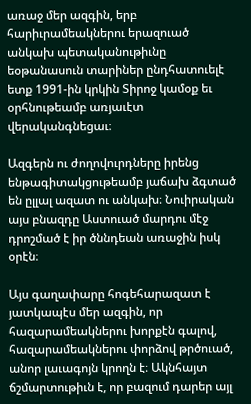առաջ մեր ազգին, երբ հարիւրամեակներու երազուած անկախ պետականութիւնը եօթանասուն տարիներ ընդհատուելէ ետք 1991-ին կրկին Տիրոջ կամօք եւ օրհնութեամբ առյաւէտ վերականգնեցաւ։

Ազգերն ու ժողովուրդները իրենց ենթագիտակցութեամբ յաճախ ձգտած են ըլլալ ազատ ու անկախ։ Նուիրական այս բնազդը Աստուած մարդու մէջ դրոշմած է իր ծննդեան առաջին իսկ օրէն։

Այս գաղափարը հոգեհարազատ է յատկապէս մեր ազգին, որ հազարամեակներու խորքէն գալով, հազարամեակներու փորձով թրծուած, անոր լաւագոյն կրողն է։ Ակնհայտ ճշմարտութիւն է, որ բազում դարեր այլ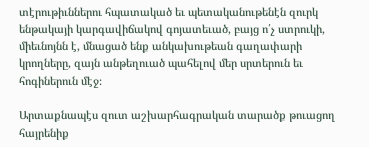տէրութիւններու հպատակած եւ պետականութենէն զուրկ ենթակայի կարգավիճակով գոյատեւած, բայց ո՛չ ստրուկի, միեւնոյնն է, մնացած ենք անկախութեան գաղափարի կրողները, զայն անթեղուած պահելով մեր սրտերուն եւ հոգիներուն մէջ։

Արտաքնապէս զուտ աշխարհագրական տարածք թուացող հայրենիք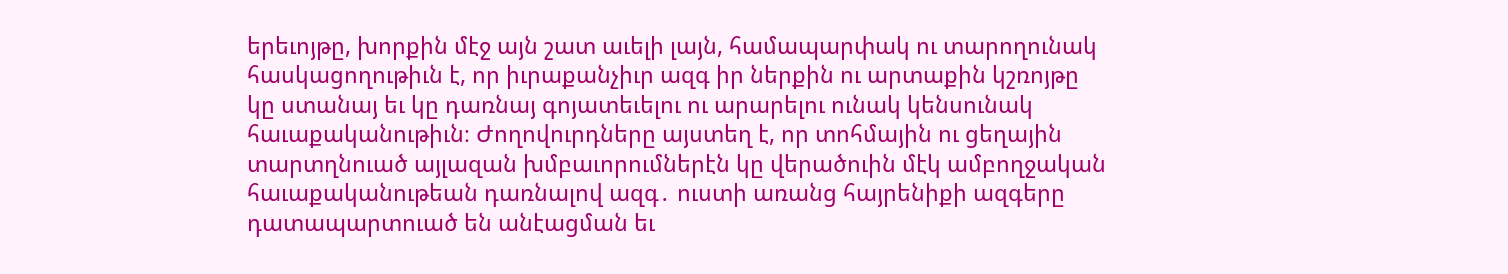երեւոյթը, խորքին մէջ այն շատ աւելի լայն, համապարփակ ու տարողունակ հասկացողութիւն է, որ իւրաքանչիւր ազգ իր ներքին ու արտաքին կշռոյթը կը ստանայ եւ կը դառնայ գոյատեւելու ու արարելու ունակ կենսունակ հաւաքականութիւն։ Ժողովուրդները այստեղ է, որ տոհմային ու ցեղային տարտղնուած այլազան խմբաւորումներէն կը վերածուին մէկ ամբողջական հաւաքականութեան դառնալով ազգ․ ուստի առանց հայրենիքի ազգերը դատապարտուած են անէացման եւ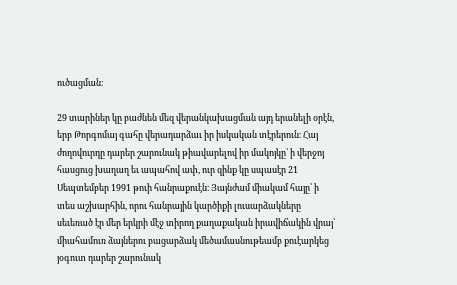ուծացման։

29 տարիներ կը բաժնեն մեզ վերանկախացման այդ երանելի օրէն, երբ Թորգոմայ գահը վերադարձաւ իր իսկական տէրերուն։ Հայ ժողովուրդը դարեր շարունակ թիավարելով իր մակոյկը՝ ի վերջոյ հասցուց խաղաղ եւ ապահով ափ, ուր զինք կը սպասէր 21 Սեպտեմբեր 1991 թուի հանրաքուէն։ Յայնժամ միակամ հայը՝ ի տես աշխարհին, որու հանրային կարծիքի լուսարձակները սեւեռած էր մեր երկրի մէջ տիրող քաղաքական իրավիճակին վրայ՝ միահամուռ ձայներու բացարձակ մեծամասնութեամբ քուէարկեց յօգուտ դարեր շարունակ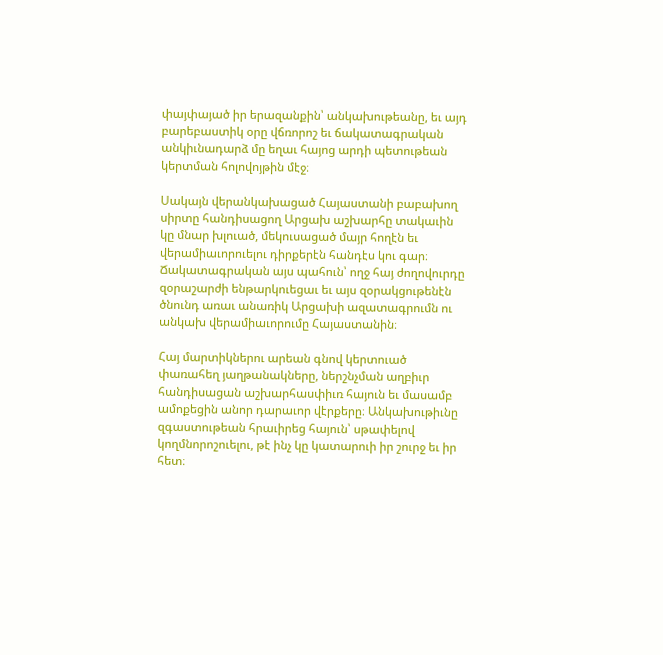փայփայած իր երազանքին՝ անկախութեանը, եւ այդ բարեբաստիկ օրը վճռորոշ եւ ճակատագրական անկիւնադարձ մը եղաւ հայոց արդի պետութեան կերտման հոլովոյթին մէջ։

Սակայն վերանկախացած Հայաստանի բաբախող սիրտը հանդիսացող Արցախ աշխարհը տակաւին կը մնար խլուած, մեկուսացած մայր հողէն եւ վերամիաւորուելու դիրքերէն հանդէս կու գար։ Ճակատագրական այս պահուն՝ ողջ հայ ժողովուրդը զօրաշարժի ենթարկուեցաւ եւ այս զօրակցութենէն ծնունդ առաւ անառիկ Արցախի ազատագրումն ու անկախ վերամիաւորումը Հայաստանին։

Հայ մարտիկներու արեան գնով կերտուած փառահեղ յաղթանակները, ներշնչման աղբիւր հանդիսացան աշխարհասփիւռ հայուն եւ մասամբ ամոքեցին անոր դարաւոր վէրքերը։ Անկախութիւնը զգաստութեան հրաւիրեց հայուն՝ սթափելով կողմնորոշուելու, թէ ինչ կը կատարուի իր շուրջ եւ իր հետ։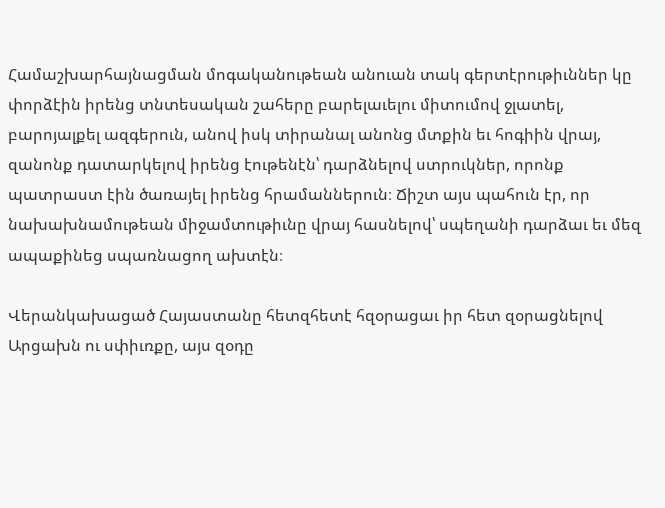Համաշխարհայնացման մոգականութեան անուան տակ գերտէրութիւններ կը փորձէին իրենց տնտեսական շահերը բարելաւելու միտումով ջլատել, բարոյալքել ազգերուն, անով իսկ տիրանալ անոնց մտքին եւ հոգիին վրայ, զանոնք դատարկելով իրենց էութենէն՝ դարձնելով ստրուկներ, որոնք պատրաստ էին ծառայել իրենց հրամաններուն։ Ճիշտ այս պահուն էր, որ նախախնամութեան միջամտութիւնը վրայ հասնելով՝ սպեղանի դարձաւ եւ մեզ ապաքինեց սպառնացող ախտէն։

Վերանկախացած Հայաստանը հետզհետէ հզօրացաւ իր հետ զօրացնելով Արցախն ու սփիւռքը, այս զօդը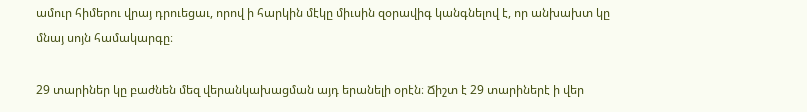ամուր հիմերու վրայ դրուեցաւ, որով ի հարկին մէկը միւսին զօրավիգ կանգնելով է, որ անխախտ կը մնայ սոյն համակարգը։

29 տարիներ կը բաժնեն մեզ վերանկախացման այդ երանելի օրէն։ Ճիշտ է 29 տարիներէ ի վեր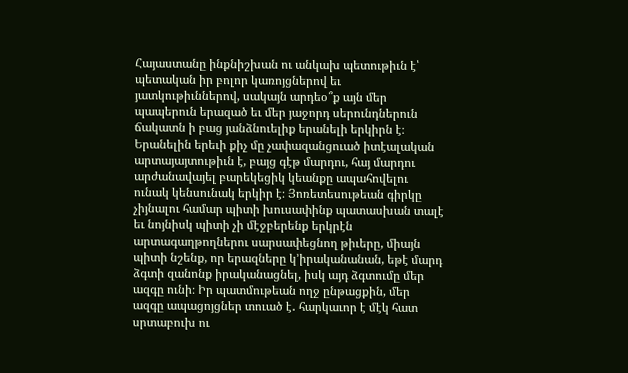Հայաստանը ինքնիշխան ու անկախ պետութիւն է՝ պետական իր բոլոր կառոյցներով եւ յատկութիւններով, սակայն արդեօ՞ք այն մեր պապերուն երազած եւ մեր յաջորդ սերունդներուն ճակատն ի բաց յանձնուելիք երանելի երկիրն է։ Երանելին երեւի քիչ մը չափազանցուած իտէալական արտայայտութիւն է, բայց գէթ մարդու, հայ մարդու արժանավայել բարեկեցիկ կեանքը ապահովելու ունակ կենսունակ երկիր է։ Յոռետեսութեան գիրկը չիյնալու համար պիտի խուսափինք պատասխան տալէ եւ նոյնիսկ պիտի չի մէջբերենք երկրէն արտագաղթողներու սարսափեցնող թիւերը, միայն պիտի նշենք, որ երազները կ’իրականանան, եթէ մարդ ձգտի զանոնք իրականացնել, իսկ այդ ձգտումը մեր ազգը ունի։ Իր պատմութեան ողջ ընթացքին, մեր ազգը ապացոյցներ տուած է․ հարկաւոր է մէկ հատ սրտաբուխ ու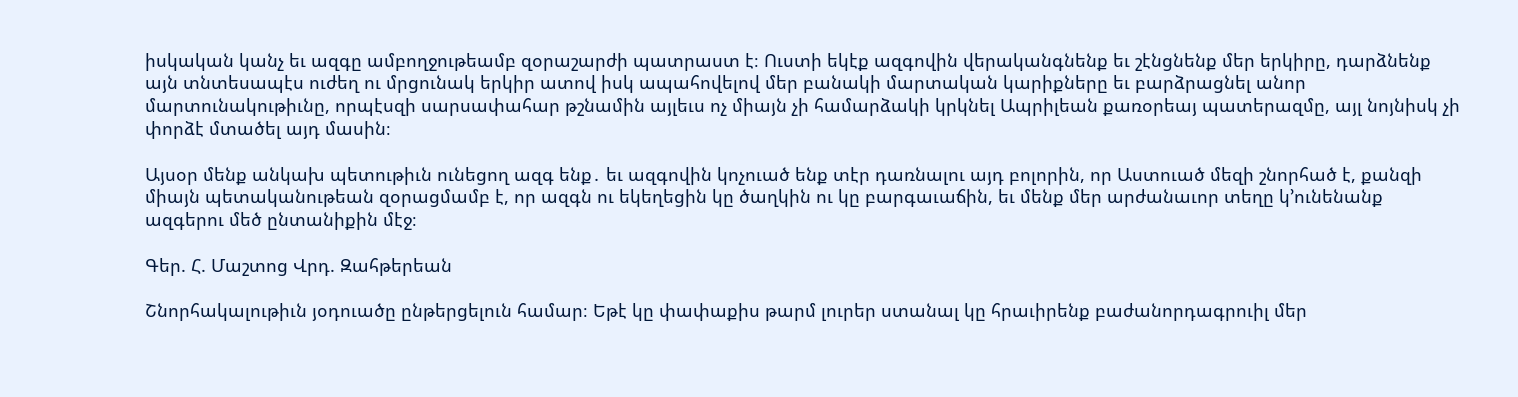իսկական կանչ եւ ազգը ամբողջութեամբ զօրաշարժի պատրաստ է։ Ուստի եկէք ազգովին վերականգնենք եւ շէնցնենք մեր երկիրը, դարձնենք այն տնտեսապէս ուժեղ ու մրցունակ երկիր ատով իսկ ապահովելով մեր բանակի մարտական կարիքները եւ բարձրացնել անոր մարտունակութիւնը, որպէսզի սարսափահար թշնամին այլեւս ոչ միայն չի համարձակի կրկնել Ապրիլեան քառօրեայ պատերազմը, այլ նոյնիսկ չի փորձէ մտածել այդ մասին։

Այսօր մենք անկախ պետութիւն ունեցող ազգ ենք․ եւ ազգովին կոչուած ենք տէր դառնալու այդ բոլորին, որ Աստուած մեզի շնորհած է, քանզի միայն պետականութեան զօրացմամբ է, որ ազգն ու եկեղեցին կը ծաղկին ու կը բարգաւաճին, եւ մենք մեր արժանաւոր տեղը կ’ունենանք ազգերու մեծ ընտանիքին մէջ։

Գեր. Հ. Մաշտոց Վրդ. Զահթերեան

Շնորհակալութիւն յօդուածը ընթերցելուն համար։ Եթէ կը փափաքիս թարմ լուրեր ստանալ կը հրաւիրենք բաժանորդագրուիլ մեր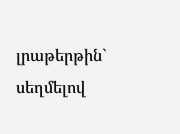լրաթերթին` սեղմելով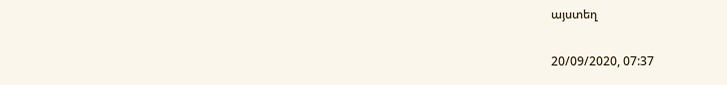այստեղ

20/09/2020, 07:37